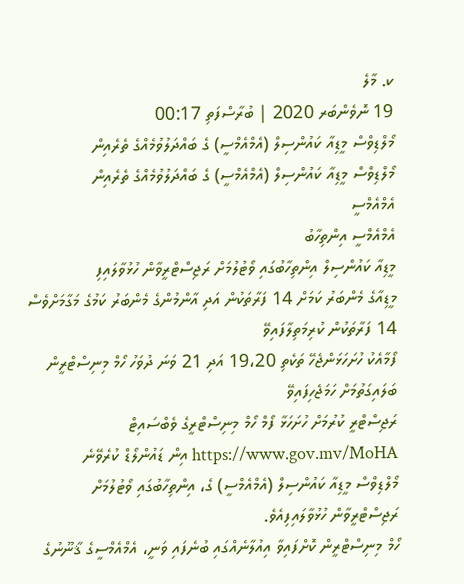ކ. މާލެ
19 ނޮވެންބަރ 2020 | ބުރާސްފަތި 00:17
މޯލްޑިވްސް މީޑިއާ ކައުންސިލް (އެމްއެމްސީ) ގެ ބައްދަލުވުމެއްގެ ތެރެއިން
މޯލްޑިވްސް މީޑިއާ ކައުންސިލް (އެމްއެމްސީ) ގެ ބައްދަލުވުމެއްގެ ތެރެއިން
އެމްއެމްސީ
އެމްއެމްސީ އިންތިހާބު
މީޑިއާ ކައުންސިލް އިންތިހާބުގައި ވޯޓުލުމަށް ރަޖިސްޓްރީވާން ހުޅުވާލައިފި
މީޑިއާގެ މެންބަރު ކަމަށް 14 ފަރާތަކުން އަދި އާންމުންގެ މެންބަރު ކަމުގެ މަގާމަށްވެސް 14 ފަރާތަކުން ކުރިމަތިލާފައިވޭ
ފޯމާއެކު ހުށަހަޅަންޖެހޭ ތަކެތި 19،20 އަދި 21 ވަނަ ދުވަހު ހޯމް މިނިސްޓްރީން ބަލައިގަތުމަށް ހަމަޖެހިފައިވޭ
ރަޖިސްޓްރީ ކުރުމަށް ހުށަހަޅާ ފޯމް ހޯމް މިނިސްޓްރީގެ ވެބްސައިޓް https://www.gov.mv/MoHA އިން ޑައުންލޯޑް ކުރެވޭނެ
މޯލްޑިވްސް މީޑިއާ ކައުންސިލް (އެމްއެމްސީ) ގެ، އިންތިހާބުގައި ވޯޓުލުމަށް ރަޖިސްޓްރީވާން ހުޅުވާލައިފިއެވެ.
ހޯމް މިނިސްޓްރީން ކޮށްފައިވާ އިއުލާނެއްގައި ބުނެފައި ވަނީ، އެމްއެމްސީގެ ޤާނޫނުގެ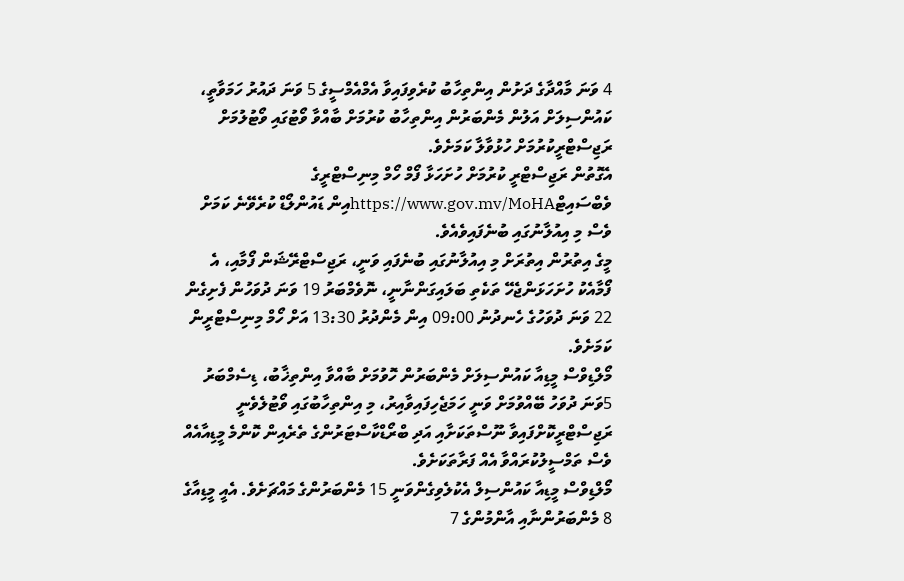4 ވަނަ މާއްދާގެ ދަށުން އިންތިހާބު ކުރެވިފައިވާ އެމްއެމްސީގެ 5 ވަނަ ދައުރު ހަމަވާތީ، ކައުންސިލަށް އަލުން މެންބަރުން އިންތިހާބު ކުރުމަށް ބާއްވާ ވޯޓުގައި ވޯޓުލުމަށް ރަޖިސްޓްރީކުރުމަށް ހުޅުވާލާ ކަމަށެވެ.
އެގޮތުން ރަޖިސްޓްރީ ކުރުމަށް ހުށަހަޅާ ފޯމް ހޯމް މިނިސްޓްރީގެ ވެބްސައިޓްhttps://www.gov.mv/MoHAއިން ޑައުންލޯޑް ކުރެވޭނެ ކަމަށް ވެސް މި އިއުލާނުގައި ބުނެފައިވެއެވެ.
މީގެ އިތުރުން އިތުރަށް މި އިއުލާނުގައި ބުނެފައި ވަނީ، ރަޖިސްޓްރޭޝަން ފޯމާއި، އެ ފޯމާއެކު ހުށަހަޅަންޖެހޭ ތަކެތި ބަލައިގަންނާނީ، ނޮވެމްބަރު 19 ވަނަ ދުވަހުން ފެށިގެން 22 ވަނަ ދުވަހުގެ ހެނދުނު 09:00 އިން މެންދުރު 13:30 އަށް ހޯމް މިނިސްޓްރީން ކަމަށެވެ.
މޯލްޑިވްސް މީޑިއާ ކައުންސިލަށް މެންބަރުން ހޮވުމަށް ބާއްވާ އިންތިޚާބު، ޑިސެމްބަރު 5ވަނަ ދުވަހު ބޭއްވުމަށް ވަނީ ހަމަޖެހިފައިވާއިރު، މި އިންތިހާބުގައި ވޯޓުލެވެނީ ރަޖިސްޓްރީކޮށްފައިވާ ނޫސްތަކަށާއި އަދި ބްރޯޑްކާސްޓަރުންގެ ތެރެއިން ކޮންމެ މީޑިއާއެއް ވެސް ތަމްސީލުކުރައްވާ އެއް ފަރާތަކަށެވެ.
މޯލްޑިވްސް މީޑިއާ ކައުންސިލް އެކުލެވިގެންވަނީ 15 މެންބަރުންގެ މައްޗަށެވެ. އެއީ މީޑިއާގެ 8 މެންބަރުންނާއި އާންމުންގެ 7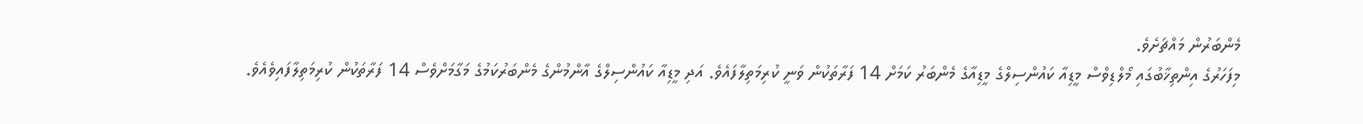މެންބަރުން މައްޗަށެވެ.
މިފަހަރުގެ އިންތިޚާބުގައި މޯލްޑިވްސް މީޑިއާ ކައުންސިލްގެ މީޑިއާގެ މެންބަރު ކަމަށް 14 ފަރާތަކުން ވަނީ ކުރިމަތިލާފައެވެ. އަދި މީޑިއާ ކައުންސިލްގެ އާންމުންގެ މެންބަރުކަމުގެ މަގާމަށްވެސް 14 ފަރާތަކުން ކުރިމަތިލާފައިވެއެވެ.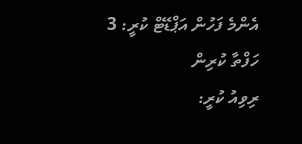އެންމެ ފަހުން އަޕްޑޭޓް ކުރީ: 3 ހަފްތާ ކުރިން
ރިވިއު ކުރީ: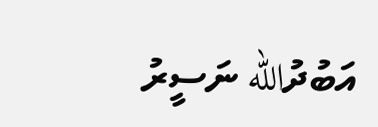އަބުދުالله ނަސީރު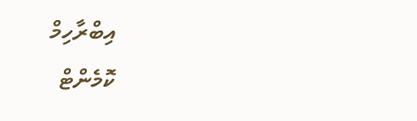އިބްރާހިމް
ކޮމެންޓް